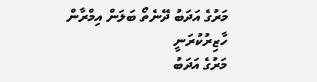މަރުގެ އަދަބު ދޭނެތޯ ބަލަން އިމްރާން ހާޒިރުކުރަނީ
މަރުގެ އަދަބު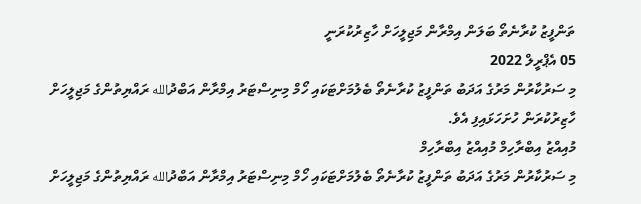ތަންފީޒު ކުރާނެތޯ ބަލަން އިމްރާން މަޖިލީހަށް ހާޒިރުކުރަނީ
05 އެޕްރީލް 2022
މި ސަރުކާރުން މަރުގެ އަދަބު ތަންފީޒު ކުރާނެތޯ ބެލުމަށްޓަކައި ހޯމް މިނިސްޓަރު އިމްރާން އަބްދުالله ރައްޔިތުންގެ މަޖިލީހަށް ހާޒިރުކުރަން ހުށަހަޅައިފި އެވެ.
މުއިއްޒު އިބްރާހިމް މުއިއްޒު އިބްރާހިމް
މި ސަރުކާރުން މަރުގެ އަދަބު ތަންފީޒު ކުރާނެތޯ ބެލުމަށްޓަކައި ހޯމް މިނިސްޓަރު އިމްރާން އަބްދުالله ރައްޔިތުންގެ މަޖިލީހަށް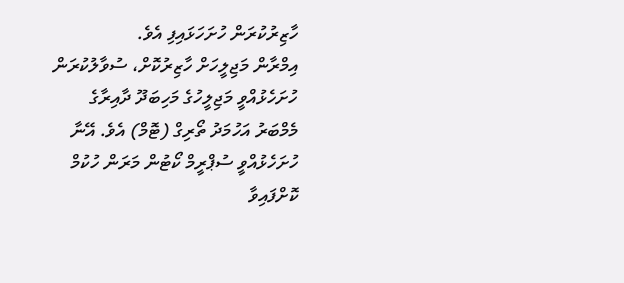ހާޒިރުކުރަން ހުށަހަޅައިފި އެވެ.
އިމްރާން މަޖިލީހަށް ހާޒިރުކޮށް، ސުވާލުކުރަން ހުށަހެޅުއްވީ މަޖިލީހުގެ މަހިބަދޫ ދާއިރާގެ މެމްބަރު އަހުމަދު ތޯރިގް (ޓޮމް) އެވެ. އޭނާ ހުށަހެޅުއްވީ ސުޕްރީމް ކޯޓުން މަރަން ހުކުމް ކޮށްފައިވާ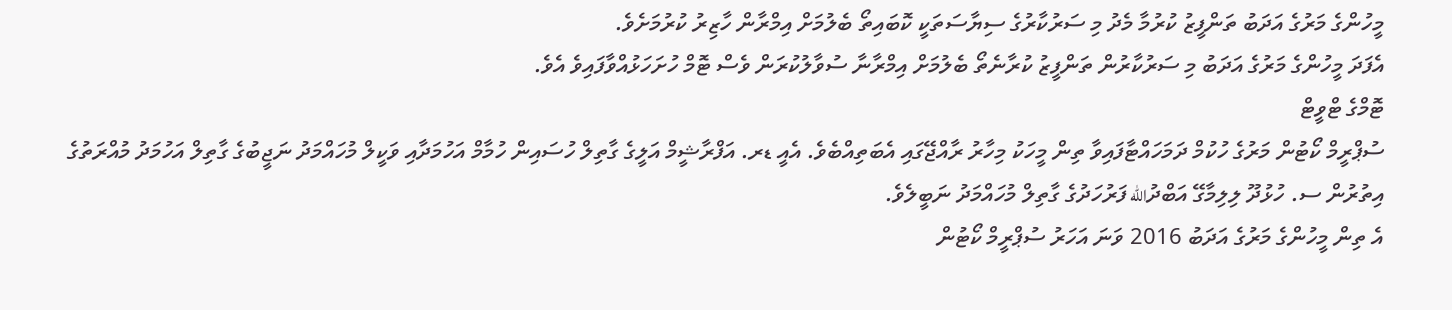މީހުންގެ މަރުގެ އަދަބު ތަންފީޒު ކުރުމާ މެދު މި ސަރުކާރުގެ ސިޔާސަތަކީ ކޮބައިތޯ ބެލުމަށް އިމްރާން ހާޒިރު ކުރުމަށެވެ.
އެފަދަ މީހުންގެ މަރުގެ އަދަބު މި ސަރުކާރުން ތަންފީޒު ކުރާނެތޯ ބެލުމަށް އިމްރާނާ ސުވާލުކުރަން ވެސް ޓޮމް ހުށަހަޅުއްވާފައިވެ އެވެ.
ޓޮމްގެ ޓްވީޓް
ސުޕްރީމް ކޯޓުން މަރުގެ ހުކުމް ދަމަހައްޓާފައިވާ ތިން މީހަކު މިހާރު ރާއްޖޭގައި އެބަތިއްބެވެ. އެއީ ޑރ. އަފްރާޝީމް އަލީގެ ގާތިލް ހުސައިން ހުމާމް އަހުމަދާއި ވަކީލް މުހައްމަދު ނަޖީބުގެ ގާތިލް އަހުމަދު މުއްރަތުގެ އިތުރުން ސ. ހުޅުދޫ ލިލިމާގޭ އަބްދުالله ފަރުހަދުގެ ގާތިލް މުހައްމަދު ނަބީލެވެ.
އެ ތިން މީހުންގެ މަރުގެ އަދަބު 2016 ވަނަ އަހަރު ސުޕްރީމް ކޯޓުން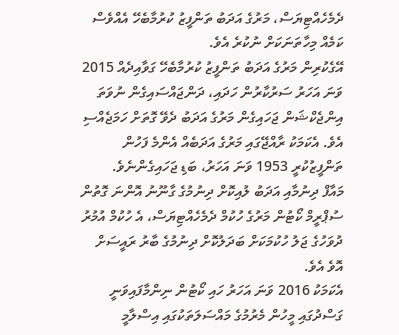ދެމެހެއްޓިޔަސް، މަރުގެ އަދަބު ތަންފީޒު ކުރުމާބެހޭ އެއްވެސް ކަމެއް މިހާތަނަކަށް ނުކުރެ އެވެ.
އޭގެކުރިން މަރުގެ އަދަބު ތަންފީޒު ކުރުމާބެހޭ ގަވާއިދެއް 2015 ވަނަ އަހަރު ސަރުކާރުން ހަދައި، ދަންޖައްސައިގެން ނުވަތަ އިންޖެކްޝަން ޖަހައިގެން މަރުގެ އަދަބު ދެވޭ ގޮތަށް ހަމަޖެއްސި އެވެ. އެކަމަކު ރާއްޖޭގައި މަރުގެ އަދަބެއް އެންމެ ފަހުން ތަންފީޒުކުރީ 1953 ވަނަ އަހަރު، ބަޑި ޖަހައިގެންނެވެ.
މައާފް ދިނުމާއި އަދަބު ލުއިކޮށް ދިނުމުގެ ގާނޫނު އޮންނަ ގޮތުން ސުޕްރީމް ކޯޓުން މަރުގެ ހުކުމް ދެމެހެއްޓިޔަސް، އެ ހުކުމް އުމުރު ދުވަހުގެ ޖަލު ހުކުމަކަށް ބަދަލުކޮށް ދިނުމުގެ ބާރު ރައީސަށް އޮވެ އެވެ.
އެކަމަކު 2016 ވަނަ އަހަރު ހައި ކޯޓުން ނިންމާފައިވަނީ ގަސްދުގައި މީހުން މެރުމުގެ މައްސަލަތަކުގައި އިސްލާމީ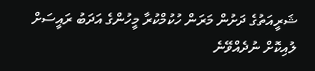ޝަރީއަތުގެ ދަށުން މަރަން ހުކުމްކުރާ މީހުންގެ އަދަބު ރައީސަށް ލުއިކޮށް ނުދެއްވޭނެ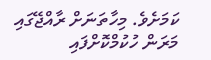ކަމަށެވެ. މިހާތަނަށް ރާއްޖޭގައި މަރަން ހުކުމްކޮށްފައި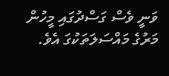ވަނީ ވެސް ގަސްދުގައި މީހުން މަރުގެ މައްސަލަތަކުގަ އެވެ.